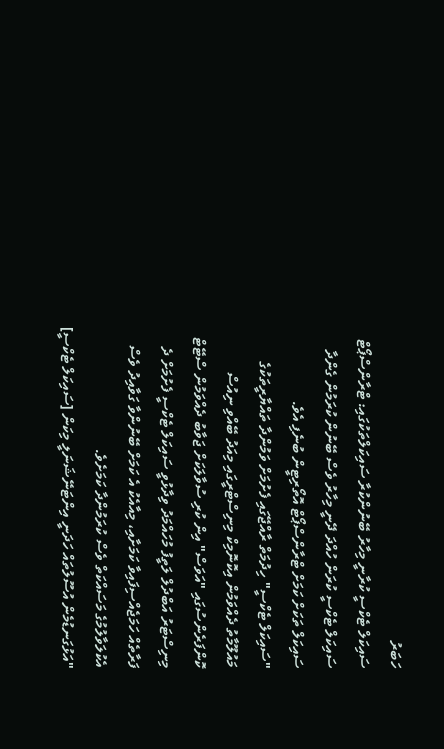ހަބަރު
ސައިކަލް ޓެކްސީ ކުރާނީ މިހާރު ބޭނުންކުރާ ސައިކަލްތަކުގައި: ޓްރާންސްޕޯޓް
ސައިކަލް ޓެކްސީ ކުރަން ހުއްދަ ދޭނީ މިހާރު ވެސް ބޭނުން ކުރަމުން ގެންދާ ސައިކަލް ތަކަށް ކަމަށް ޓްރާންސްޕޯޓް އޮތޯރިޓީން ބުނެފި އެވެ.
"ސައިކަލް ޓެކްސީ" ހިދުމަތް ރާއްޖޭގައި ފެށުމަށް ވަމުންދާ ތައްޔާރީތަކުގެ މައުލޫމާތު ދެއްވަމުން އިކޮނޮމިކް މިނިސްޓްރީގައި މިއަދު ބޭއްވި ނިއުސް ކޮންފަރެންސުގައި "އަވަސް" އިން ކުރި ސުވާލަކަށް ޖަވާބު ދެއްވަމުން ސްޓޭޓް މިނިސްޓަރު އަބްދުލް ލަތީފު މުހައްމަދު ވިދާޅުވީ ސައިކަލް ޓެކްސީ ފެށުމަށް ދެ ފަރާތެއް ހަމަޖެއްސިފައިވާ ކަމަށާއި، މިއާއެކު އެ ކަމަށް ބޭނުންވާ ގަވާއިދު ވެސް އެކުލަވާލުމުގެ މަސައްކަތް ވެސް ކުރަމުންދާ ކަމަށެވެ.
"އަޅުގަނޑުމެން އުސޫލުތައް ހަދަނީ އިންޓަނޭޝަނަލީ މިކަން [ސައިކަލް ޓެކްސީ]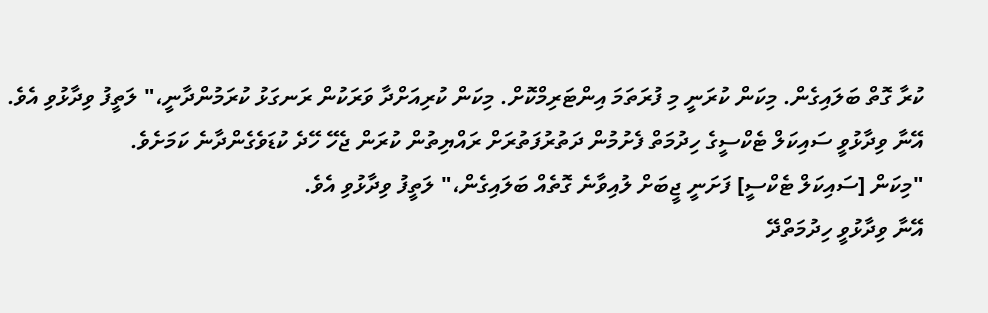ކުރާ ގޮތް ބަލައިގެން. މިކަން ކުރަނީ މި ފުރަތަމަ އިންޓަރިމްކޮށް. މިކަން ކުރިއަށްދާ ވަރަކުން ރަނގަޅު ކުރަމުންދާނީ،" ލަތީފު ވިދާޅުވި އެވެ.
އޭނާ ވިދާޅުވީ ސައިކަލް ޓެކްސީގެ ހިދުމަތް ފެށުމުން ދަތުރުފަތުރަށް ރައްޔިތުން ކުރަން ޖެހޭ ހޭދެ ކުޑަވެގެންދާނެ ކަމަށެވެ.
"މިކަން [ސައިކަލް ޓެކްސީ] ފަށަނީ ޖީބަށް ލުއިވާނެ ގޮތެއް ބަލައިގެން،" ލަތީފު ވިދާޅުވި އެވެ.
އޭނާ ވިދާޅުވީ ހިދުމަތްދޭ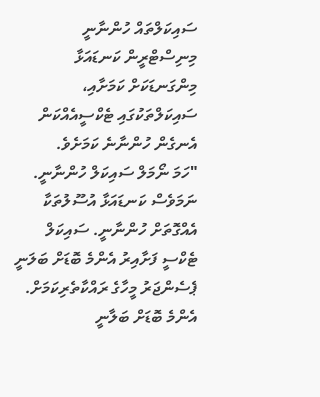ސައިކަލްތައް ހުންނާނީ މިނިސްޓްރީން ކަނޑައަޅާ މިންގަނޑަކަށް ކަމަށާއި، ސައިކަލްތަކުގައި ޓެކްސީއެއްކަން އެނގެން ހުންނާނެ ކަމަށެވެ.
"ހަމަ ނޯމަލް ސައިކަލް ހުންނާނީ. ނަމަވެސް ކަނޑައަޅާ އުސޫލުތަކާ އެއްގޮތަށް ހުންނާނީ. ސައިކަލް ޓެކްސީ ފަށާއިރު އެންމެ ބޮޑަށް ބަލަނީ ޕެސެންޖަރު މީހާގެ ރައްކާތެރިކަމަށް. އެންމެ ބޮޑަށް ބަލާނީ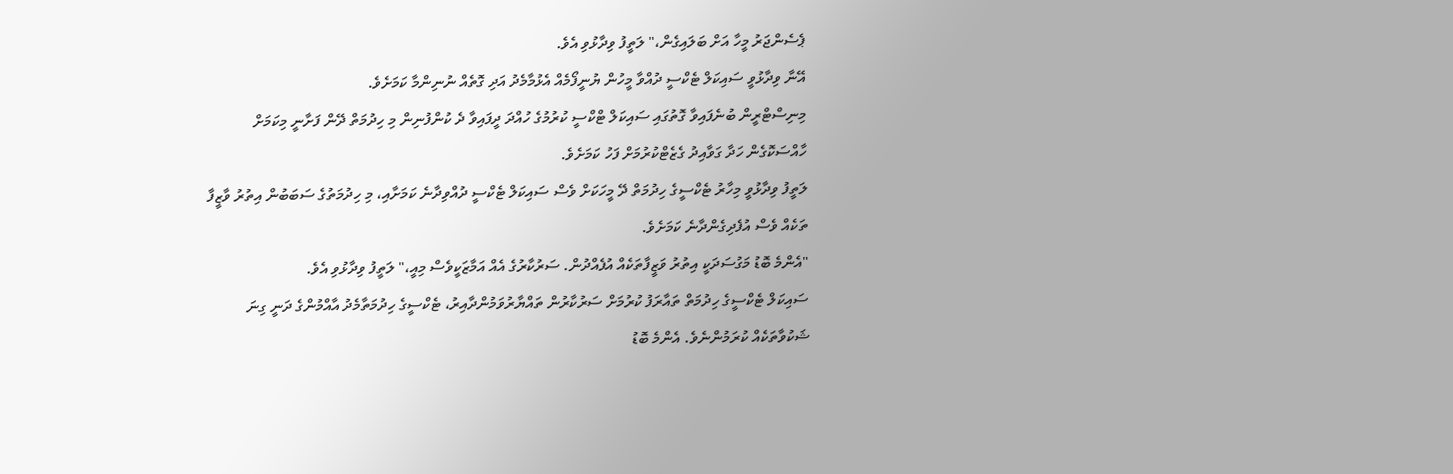ޕެސެންޖަރު މީހާ އަށް ބަލައިގެން،" ލަތީފު ވިދާޅުވި އެވެ.
އޭނާ ވިދާޅުވީ ސައިކަލް ޓެކްސީ ދުއްވާ މީހުން ޔުނީފޯމެއް އެޅުމާމެދު އަދި ގޮތެއް ނުނިންމާ ކަމަށެވެ.
މިނިސްޓްރީން ބުނެފައިވާ ގޮތުގައި ސައިކަލް ޓްކްސީ ކުރުމުގެ ހުއްދަ ދީފައިވާ ދެ ކުންފުނިން މި ހިދުމަތް ދޭން ފަށާނީ މިކަމަށް ހާއްސަކޮގެން ހަދާ ގަވާއިދު ގެޒެޓްކުރުމަށް ފަހު ކަމަށެވެ.
ލަތީފު ވިދާޅުވީ މިހާރު ޓެކްސީގެ ހިދުމަތް ދޭ މީހަކަށް ވެސް ސައިކަލް ޓެކްސީ ދުއްވިދާނެ ކަމަށާއި، މި ހިދުމަތުގެ ސަބަބުން އިތުރު ވާޒީފާ ތަކެއް ވެސް އުފެދިގެންދާނެ ކަމަށެވެ.
"އެންމެ ބޮޑު މަގުސަދަކީ އިތުރު ވަޒީފާތަކެއް އުފެއްދުން. ސަރުކާރުގެ އެއް އަމާޒަކީވެސް މިއީ،" ލަތީފު ވިދާޅުވި އެވެ.
ސައިކަލް ޓެކްސީގެ ހިދުމަތް ތައާރަފު ކުރުމަށް ސަރުކާރުން ތައްޔާރުވަމުންދާއިރު، ޓެކްސީގެ ހިދުމަތާމެދު އާއްމުންގެ ދަނީ ގިނަ ޝަކުވާތަކެއް ކުރަމުންނެވެ. އެންމެ ބޮޑު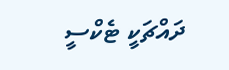ދައްޗަކީ ޓެކްސީ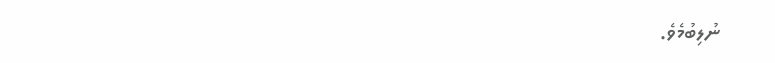ނުލިބުމެވެ.